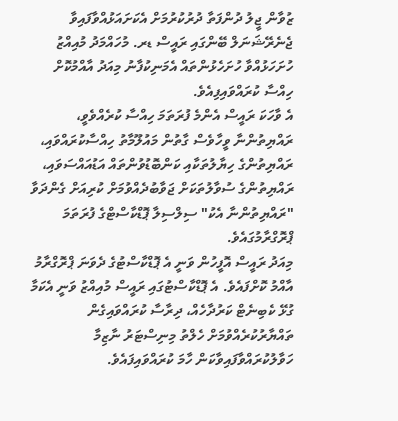ޒުވާން ޖީލު ދުންފަތާ ދުރުކުރުމަށް އެކަށައަޅުއްވާފައިވާ ޖެނެރޭޝަނަލް ބޭންގައި ރައީސް ޑރ. މުހައްމަދު މުއިއްޒު ހުށަހަޅުއްވާ ހުށަހެޅުންތައް އެމަނިކުފާނު މިއަދު އާއްމުކޮށް ހިއްސާ ކުރައްވައިފިއެވެ.
އެ ވާހަކަ ރައީސް އެންމެ ފުރަތަމަ ހިއްސާ ކުރެއްވެވީ، ރައްޔިތުންނާ ވީހާވެސް ގާތުން މައުލޫމާތު ހިއްސާކުރައްވައި، ރައްޔިތުންގެ ހިޔާލުތަކާއި ކަންބޮޑުވުންތައް އަޑުއައްސަވައި، ރައްޔިތުންގެ ސުވާލުތަކަށް ޖަވާބުދެއްވުމަށް ކުރިއަށް ގެންދަވާ "ރައްޔިތުންނާ އެކު" ސިލްސިލާ ޕޮޑްކާސްޓްގެ ފުރަތަމަ ޕްރޮގްރާމުގައެވެ.
މިއަދު ރައީސް އޮފީހުން ވަނީ އެ ޕޮޑްކާސްޓުގެ ދެވަނަ ޕްރޮގްރާމު އާއްމު ކޮށްފައެވެ. އެ ޕޮޑްކާސްޓުގައި ރައީސް މުއިއްޒު ވަނީ އެކަމާ ގުޅޭ ކެބިނެޓް ކަރުދާހެއް، ދިރާސާ ކުރައްވައިގެން ތައްޔާރުކުރެއްވުމަށް ހެލްތު މިނިސްޓަރު ނާޒިމާ ހަވާލުކުރައްވާފައިވާކަން ހާމަ ކުރައްވައިފައެވެ.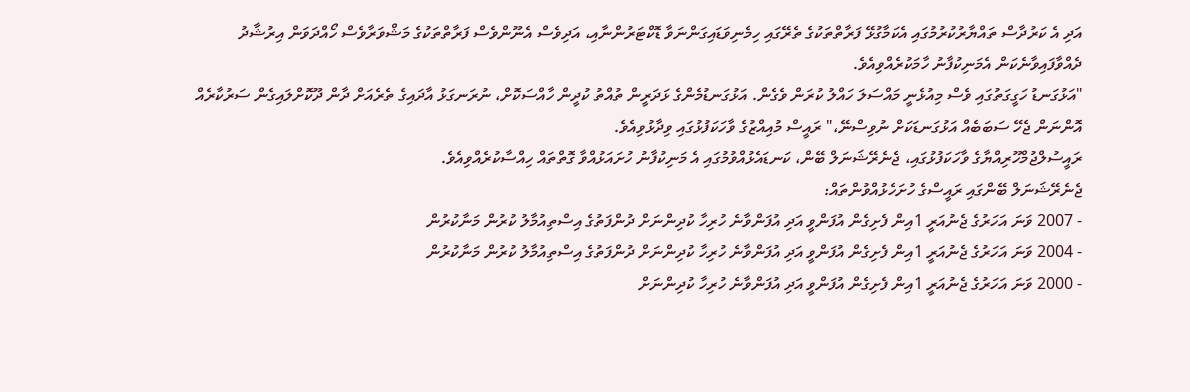އަދި އެ ކަރުދާސް ތައްޔާރުކުރުމުގައި އެކަމާގުޅޭ ފަރާތްތަކުގެ ތެރޭގައި ހިމެނިވަޑައިގަންނަވާ ޑޮކްޓަރުންނާއި، އަދިވެސް އެނޫންވެސް ފަރާތްތަކުގެ މަޝްވަރާވެސް ހޯއްދަވަން އިރުޝާދު ދެއްވާފައިވާނެކަން އެމަނިކުފާނު ހާމަކުރެއްވިއެވެ.
"އަޅުގަނޑު ހަގީގަތުގައި ވެސް މިއުޅެނީ މައްސަލަ ހައްލު ކުރަން ވެގެން. އަޅުގަނޑުމެންގެ ޅަދަރީން ތުއްތު ކުދީން ހާއްސަކޮށް، ނުރަނގަޅު އާދައިގެ ތެރެއަށް ދާން ދޫކޮށްލައިގެން ސަރުކާރެއް އޮންނަން ޖެހޭ ސަބަބެއް އަޅުގަނޑަކަށް ނުވިސްނޭ،" ރައީސް މުއިއްޒުގެ ވާހަކަފުޅުގައި ވިދާޅުވިއެވެ.
ރައީސުލްޖުމްހޫރިއްޔާގެ ވާހަކަފުޅުގައި، ޖެނެރޭޝަނަލް ބޭން، ކަނޑައެޅުއްވުމުގައި އެ މަނިކުފާނު ހުށައަޅުއްވާ ގޮތްތައް ހިއްސާކުރެއްވިއެވެ.
ޖެނެރޭޝަނަލް ބޭންގައި ރައީސްގެ ހުށަހެޅުއްވުންތައް:
- 2007 ވަނަ އަހަރުގެ ޖެނުއަރީ 1އިން ފެށިގެން އުފަންވީ އަދި އުފަންވާނެ ހުރިހާ ކުދިންނަށް ދުންފަތުގެ އިސްތިއުމާލު ކުރުން މަނާކުރުން
- 2004 ވަނަ އަހަރުގެ ޖެނުއަރީ 1އިން ފެށިގެން އުފަންވީ އަދި އުފަންވާނެ ހުރިހާ ކުދިންނަށް ދުންފަތުގެ އިސްތިއުމާލު ކުރުން މަނާކުރުން
- 2000 ވަނަ އަހަރުގެ ޖެނުއަރީ 1އިން ފެށިގެން އުފަންވީ އަދި އުފަންވާނެ ހުރިހާ ކުދިންނަށް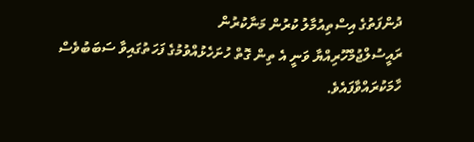ދުންފަތުގެ އިސްތިއުމާލު ކުރުން މަނާކުރުން
ރައީސުލްޖުމްހޫރިއްޔާ ވަނީ އެ ތިން ގޮތް ހުށަހެޅުއްވުމުގެ ފަހަތުގައިވާ ސަބަބުވެސް ހާމަކުރައްވާފައެވެ.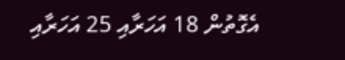އެގޮތުން 18 އަހަރާއި 25 އަހަރާއި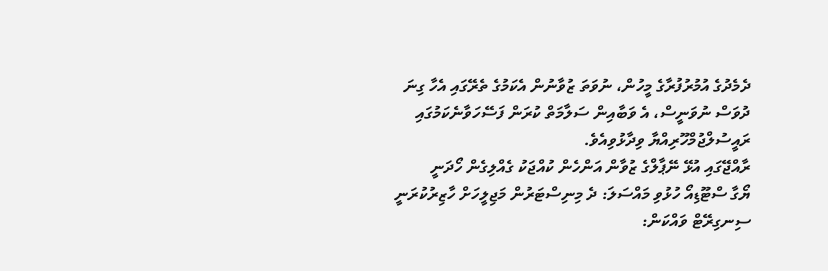ދެމެދުގެ އުމުރުފުރާގެ މީހުން، ނުވަތަ ޒުވާނުން އެކަމުގެ ތެރޭގައި އެހާ ގިނަ ދުވަސް ނުވަނީސް، އެ ވަބާއިން ސަލާމަތް ކުރަން ފަސޭހަވާނެކަމުގައި ރައީސުލްޖުމްހޫރިއްޔާ ވިދާޅުވިއެވެ.
ރާއްޖޭގައި އުޅޭ ނޭޕާލްގެ ޒުވާން އަންހެން ކުއްޖަކު ގެއްލިގެން ހޯދަނީ
ޔޯގާ ސްޓޫޑިއޯ ހުޅުވި މައްސަލަ: ދެ މިނިސްޓަރުން މަޖިލީހަށް ހާޒިރުކުރަނީ
ސިނގިރޭޓް ވައްކަން: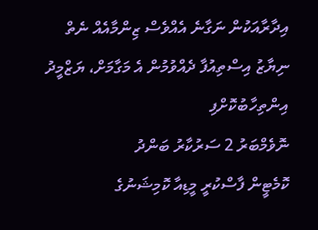އިދާރާއަކުން ނަގާނެ އެއްވެސް ޒިންމާއެއް ނެތް
ނިޔާޒު އިސްތިއުފާ ދެއްވުމުން އެ މަގާމަށް، ޔަޒްމީދު އިންތިހާބުކޮށްފި
ނޮވެމްބަރު 2 ސަރުކާރު ބަންދު
ކޮމެޓީން ފާސްކުރީ މީޑިއާ ކޮމިޝަނުގެ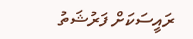ރައީސަކަށް ފަރުޝަތު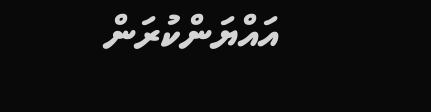އައްޔަންކުރަން